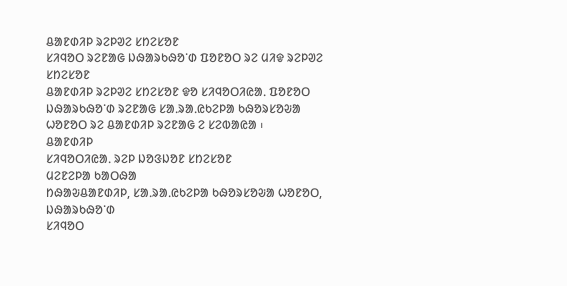ᱪᱟᱱᱰᱤᱞ ᱨᱮᱞᱣᱮ ᱥᱴᱮᱥᱚᱱ
ᱥᱤᱧᱚᱛ ᱨᱮᱱᱟᱜ ᱡᱷᱟᱨᱠᱷᱚᱸᱰ ᱯᱚᱱᱚᱛ ᱨᱮ ᱢᱤᱫ ᱨᱮᱞᱣᱮ ᱥᱴᱮᱥᱚᱱ
ᱪᱟᱱᱰᱤᱞ ᱨᱮᱞᱣᱮ ᱥᱴᱮᱥᱚᱱ ᱫᱚ ᱥᱤᱧᱚᱛᱤᱭᱟᱹ ᱯᱚᱱᱚᱛ ᱡᱷᱟᱨᱠᱷᱚᱸᱰ ᱨᱮᱱᱟᱜ ᱥᱟᱹᱨᱟᱹᱭᱠᱮᱞᱟ ᱠᱷᱚᱨᱥᱚᱶᱟ ᱦᱚᱱᱚᱛ ᱨᱮ ᱪᱟᱱᱰᱤᱞ ᱨᱮᱱᱟᱜ ᱮ ᱥᱮᱵᱟᱭᱟ ᱾
ᱪᱟᱱᱰᱤᱞ
ᱥᱤᱧᱚᱛᱤᱭᱟᱹ ᱨᱮᱞ ᱡᱚᱝᱡᱚᱱ ᱥᱴᱮᱥᱚᱱ
ᱢᱮᱱᱮᱞᱟ ᱠᱟᱛᱷᱟ
ᱴᱷᱟᱶᱪᱟᱱᱰᱤᱞ, ᱥᱟᱹᱨᱟᱹᱭᱠᱮᱞᱟ ᱠᱷᱚᱨᱥᱚᱶᱟ ᱦᱚᱱᱚᱛ, ᱡᱷᱟᱨᱠᱷᱚᱸᱰ
ᱥᱤᱧᱚᱛ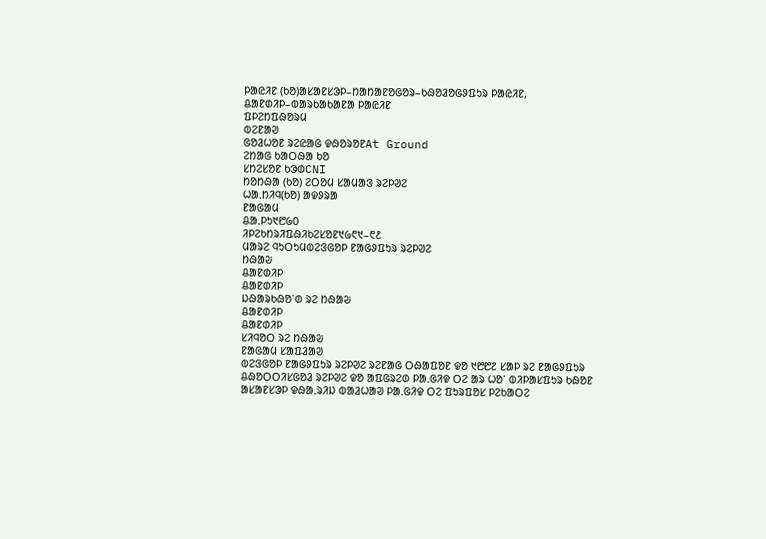ᱞᱟᱭᱤᱱ (ᱠᱚ)ᱟᱥᱟᱱᱥᱳᱞ–ᱴᱟᱴᱟᱱᱚᱜᱚᱨ–ᱠᱷᱚᱲᱚᱜᱽᱯᱩᱨ ᱞᱟᱭᱤᱱ, ᱪᱟᱱᱰᱤᱞ–ᱵᱟᱨᱠᱟᱠᱟᱱᱟ ᱞᱟᱭᱤᱱ
ᱯᱞᱮᱴᱯᱷᱚᱨᱢ
ᱵᱮᱱᱟᱣ
ᱜᱚᱲᱦᱚᱱ ᱨᱮᱭᱟᱜ ᱫᱷᱚᱨᱚᱱAt Ground
ᱮᱴᱟᱜ ᱠᱟᱛᱷᱟ ᱠᱚ
ᱥᱴᱮᱥᱚᱱ ᱠᱳᱰCNI
ᱴᱚᱴᱷᱟ (ᱠᱚ) ᱮᱛᱚᱢ ᱥᱟᱢᱟᱝ ᱨᱮᱞᱣᱮ
ᱦᱟᱹᱴᱤᱧ(ᱠᱚ) ᱟᱫᱽᱨᱟ
ᱱᱟᱜᱟᱢ
ᱪᱟᱹᱞᱩ᱑᱘᱙᱐
ᱤᱞᱮᱠᱴᱨᱤᱯᱷᱤᱠᱮᱥᱚᱱ᱑᱙᱖᱑–᱖᱒
ᱢᱟᱨᱮ ᱧᱩᱛᱩᱢᱵᱮᱝᱜᱚᱞ ᱱᱟᱜᱽᱯᱩᱨ ᱨᱮᱞᱣᱮ
ᱴᱷᱟᱶ
ᱪᱟᱱᱰᱤᱞ
ᱪᱟᱱᱰᱤᱞ
ᱡᱷᱟᱨᱠᱷᱚᱸᱰ ᱨᱮ ᱴᱷᱟᱶ
ᱪᱟᱱᱰᱤᱞ
ᱪᱟᱱᱰᱤᱞ
ᱥᱤᱧᱚᱛ ᱨᱮ ᱴᱷᱟᱶ
ᱱᱟᱜᱟᱢ ᱥᱟᱯᱲᱟᱣ
ᱵᱮᱝᱜᱚᱞ ᱱᱟᱜᱽᱯᱩᱨ ᱨᱮᱞᱣᱮ ᱨᱮᱱᱟᱜ ᱛᱷᱟᱯᱚᱱ ᱫᱚ ᱑᱘᱘᱗ ᱥᱟᱞ ᱨᱮ ᱱᱟᱜᱽᱯᱩᱨ ᱪᱷᱚᱛᱛᱤᱥᱜᱚᱲ ᱨᱮᱞᱣᱮ ᱫᱚ ᱟᱯᱜᱨᱮᱰ ᱞᱟᱹᱜᱤᱫ ᱛᱮ ᱟᱨ ᱦᱚᱸ ᱵᱤᱞᱟᱥᱯᱩᱨ ᱠᱷᱚᱱ ᱟᱥᱟᱱᱥᱳᱞ ᱫᱷᱟᱹᱨᱤᱡ ᱵᱟᱲᱦᱟᱣ ᱞᱟᱹᱜᱤᱫ ᱛᱮ ᱯᱩᱨᱯᱚᱥ ᱞᱮᱠᱟᱛᱮ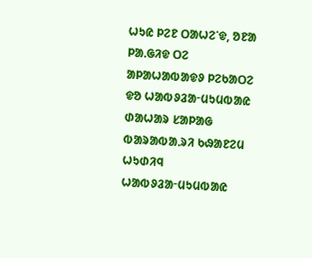ᱦᱩᱭ ᱞᱮᱱ ᱛᱟᱦᱮᱸᱫ, ᱚᱱᱟ ᱞᱟᱹᱜᱤᱫ ᱛᱮ ᱟᱞᱟᱦᱟᱵᱟᱫᱽ ᱞᱮᱠᱟᱛᱮ ᱫᱚ ᱦᱟᱵᱽᱲᱟᱼᱢᱩᱢᱵᱟᱭ ᱰᱟᱦᱟᱨ ᱥᱟᱞᱟᱜ ᱵᱟᱨᱟᱵᱟᱹᱨᱤ ᱠᱷᱟᱱᱮᱢ ᱦᱩᱰᱤᱧ ᱦᱟᱵᱽᱲᱟᱼᱢᱩᱢᱵᱟᱭ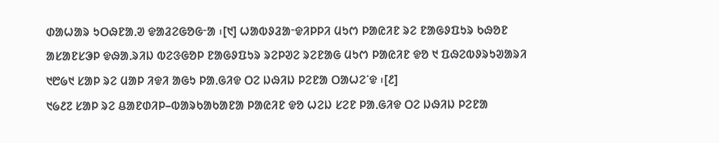ᱰᱟᱦᱟᱨ ᱩᱛᱷᱱᱟᱹᱣ ᱫᱟᱲᱮᱜᱚᱜᱼᱟ ᱾[᱑] ᱦᱟᱵᱽᱲᱟᱼᱫᱤᱞᱞᱤ ᱢᱩᱬ ᱞᱟᱭᱤᱱ ᱨᱮ ᱱᱟᱜᱽᱯᱩᱨ ᱠᱷᱚᱱ ᱟᱥᱟᱱᱥᱳᱞ ᱫᱷᱟᱹᱨᱤᱡ ᱵᱮᱝᱜᱚᱞ ᱱᱟᱜᱽᱯᱩᱨ ᱨᱮᱞᱣᱮ ᱨᱮᱱᱟᱜ ᱢᱩᱬ ᱞᱟᱭᱤᱱ ᱫᱚ ᱑ ᱯᱷᱮᱵᱽᱨᱩᱣᱟᱨᱤ ᱑᱘᱙᱑ ᱥᱟᱞ ᱨᱮ ᱢᱟᱞ ᱤᱫᱤ ᱟᱜᱩ ᱞᱟᱹᱜᱤᱫ ᱛᱮ ᱡᱷᱤᱡ ᱞᱮᱱᱟ ᱛᱟᱦᱮᱸᱫ ᱾[᱒]
᱑᱙᱒᱗ ᱥᱟᱞ ᱨᱮ ᱪᱟᱱᱰᱤᱞ–ᱵᱟᱨᱠᱟᱠᱟᱱᱟ ᱞᱟᱭᱤᱱ ᱫᱚ ᱦᱮᱡ ᱥᱮᱱ ᱞᱟᱹᱜᱤᱫ ᱛᱮ ᱡᱷᱤᱡ ᱞᱮᱱᱟ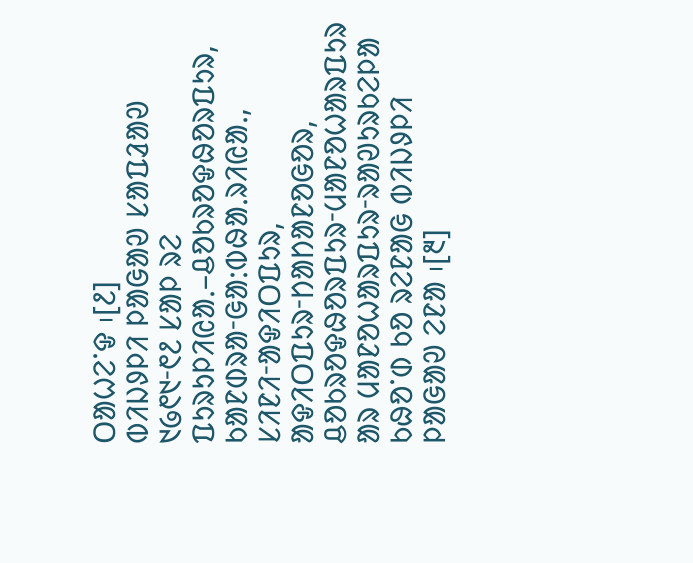ᱛᱟᱦᱮᱸᱫ ᱾[᱒]
ᱵᱤᱡᱽᱞᱤ ᱞᱟᱜᱟᱣ ᱥᱟᱯᱲᱟᱣ
᱑᱙᱖᱑ᱼ᱖᱒ ᱥᱟᱞ ᱨᱮ ᱯᱩᱨᱩᱞᱤᱭᱟᱹ–ᱪᱚᱠᱨᱚᱫᱷᱚᱨᱯᱩᱨ, ᱠᱟᱱᱰᱨᱟᱼᱜᱟᱺᱵᱷᱟᱹᱨᱤᱭᱟᱹ, ᱥᱤᱱᱤᱼᱟᱫᱤᱛᱯᱩᱨ, ᱟᱫᱤᱛᱯᱩᱨᱼᱴᱟᱴᱟᱱᱚᱜᱚᱨ, ᱪᱚᱠᱨᱚᱫᱷᱚᱨᱯᱩᱨᱼᱢᱟᱱᱚᱦᱟᱨᱯᱩᱨ ᱟᱨ ᱢᱟᱱᱚᱦᱟᱨᱯᱩᱨᱼᱨᱟᱣᱩᱨᱠᱮᱞᱟ ᱠᱷᱚᱸᱰ ᱠᱚ ᱨᱮᱱᱟᱜ ᱵᱤᱡᱽᱞᱤ ᱞᱟᱜᱟᱣ ᱮᱱᱟ ᱾[᱓]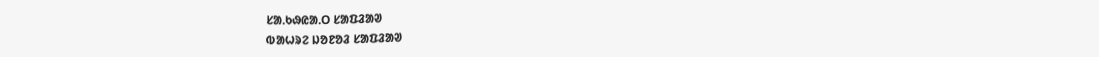ᱥᱟᱹᱠᱷᱭᱟᱹᱛ ᱥᱟᱯᱲᱟᱣ
ᱵᱟᱦᱨᱮ ᱡᱚᱱᱚᱲ ᱥᱟᱯᱲᱟᱣ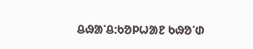ᱪᱷᱟᱸᱪ:ᱠᱚᱞᱦᱟᱱ ᱠᱷᱚᱸᱰ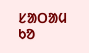ᱥᱟᱛᱟᱢ ᱠᱚ